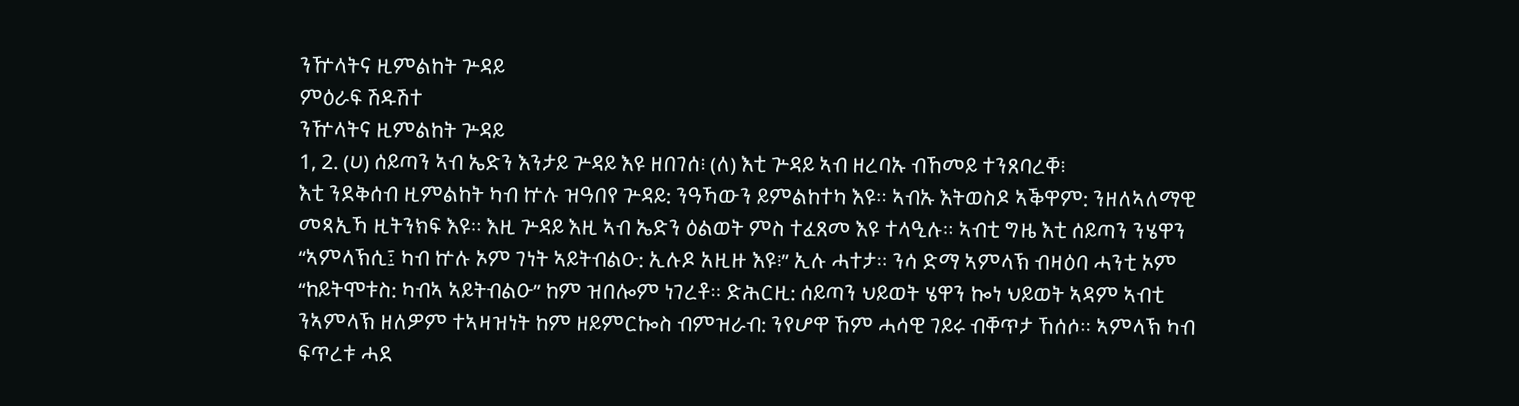ንዅላትና ዚምልከት ጕዳይ
ምዕራፍ ሽዱሽተ
ንዅላትና ዚምልከት ጕዳይ
1, 2. (ሀ) ሰይጣን ኣብ ኤድን እንታይ ጕዳይ እዩ ዘበገሰ፧ (ለ) እቲ ጕዳይ ኣብ ዘረባኡ ብኸመይ ተንጸባረቐ፧
እቲ ንደቅሰብ ዚምልከት ካብ ኵሉ ዝዓበየ ጕዳይ: ንዓኻውን ይምልከተካ እዩ። ኣብኡ እትወስዶ ኣቕዋም: ንዘለኣለማዊ መጻኢኻ ዚትንክፍ እዩ። እዚ ጕዳይ እዚ ኣብ ኤድን ዕልወት ምስ ተፈጸመ እዩ ተላዒሉ። ኣብቲ ግዜ እቲ ሰይጣን ንሄዋን “ኣምላኽሲ፤ ካብ ኵሉ ኦም ገነት ኣይትብልዑ: ኢሉዶ አዚዙ እዩ፧” ኢሉ ሓተታ። ንሳ ድማ ኣምላኽ ብዛዕባ ሓንቲ ኦም “ከይትሞቱስ: ካብኣ ኣይትብልዑ” ከም ዝበሎም ነገረቶ። ድሕርዚ: ሰይጣን ህይወት ሄዋን ኰነ ህይወት ኣዳም ኣብቲ ንኣምላኽ ዘለዎም ተኣዛዝነት ከም ዘይምርኰስ ብምዝራብ: ንየሆዋ ኸም ሓሳዊ ገይሩ ብቐጥታ ኸሰሶ። ኣምላኽ ካብ ፍጥረቱ ሓደ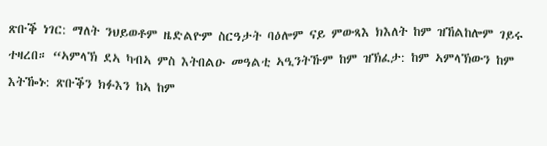ጽቡቕ ነገር: ማለት ንህይወቶም ዜድልዮም ስርዓታት ባዕሎም ናይ ምውጻእ ክእለት ከም ዝኸልከሎም ገይሩ ተዛረበ። “ኣምላኽ ደኣ ካብኣ ምስ እትበልዑ መዓልቲ ኣዒንትኹም ከም ዝኽፈታ: ከም ኣምላኽውን ከም እትዀኑ: ጽቡቕን ክፉእን ከኣ ከም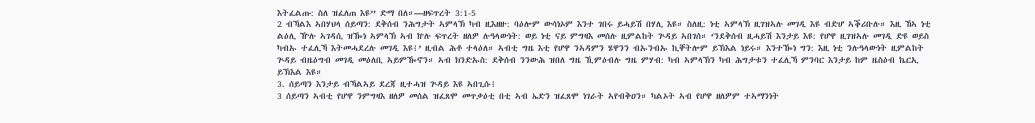እትፈልጡ: ስለ ዝፈለጠ እዩ” ድማ በለ።—ዘፍጥረት 3:1-5
2 ብኻልእ ኣበሃህላ ሰይጣን: ደቅሰብ ንሕግታት ኣምላኽ ካብ ዚእዘዙ: ባዕሎም ውሳነኦም እንተ ገበሩ ይሓይሽ በሃሊ እዩ። ስለዚ: ነቲ ኣምላኽ ዚገዝኣሉ መገዲ እዩ ብድሆ ኣቕሪቡሉ። እዚ ኸኣ ነቲ ልዕሊ ዅሉ ኣገዳሲ ዝዀነ ኣምላኽ ኣብ ኵሉ ፍጥረት ዘለዎ ሉዓላውነት: ወይ ነቲ ናይ ምግዛእ መሰሉ ዚምልከት ጕዳይ ኣበገሰ። ‘ንደቅሰብ ዚሓይሽ እንታይ እዩ: የሆዋ ዚገዝኣሉ መገዲ ድዩ ወይስ ካብኡ ተፈሊኻ እትመሓደረሉ መገዲ እዩ፧’ ዚብል ሕቶ ተላዕለ። ኣብቲ ግዜ እቲ የሆዋ ንኣዳምን ሄዋንን ብኡንብኡ ኪቐትሎም ይኽእል ነይሩ። እንተዀነ ግን: እዚ ነቲ ንሉዓላውነት ዚምልከት ጕዳይ ብዜዕግብ መገዲ መዕለቢ ኣይምዀኖን። ኣብ ክንድኡስ: ደቅሰብ ንንውሕ ዝበለ ግዜ ኺምዕብሉ ግዜ ምሃብ: ካብ ኣምላኽን ካብ ሕግታቱን ተፈሊኻ ምንባር እንታይ ከም ዜስዕብ ኬርኢ ይኽእል እዩ።
3. ሰይጣን እንታይ ብኻልኣይ ደረጃ ዚተሓዝ ጕዳይ እዩ ኣበጊሱ፧
3 ሰይጣን ኣብቲ የሆዋ ንምግዛእ ዘለዎ መሰል ዝፈጸሞ መጥቃዕቲ በቲ ኣብ ኤድን ዝፈጸሞ ነገራት ኣየብቅዐን። ካልኦት ኣብ የሆዋ ዘለዎም ተኣማንነት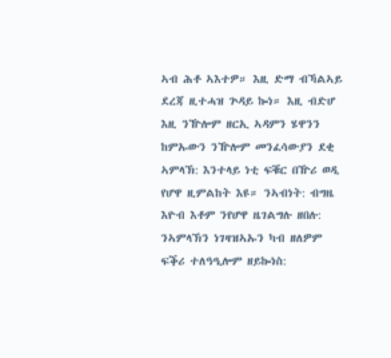ኣብ ሕቶ ኣእተዎ። እዚ ድማ ብኻልኣይ ደረጃ ዚተሓዝ ጕዳይ ኰነ። እዚ ብድሆ እዚ ንዅሎም ዘርኢ ኣዳምን ሄዋንን ከምኡውን ንዅሎም መንፈሳውያን ደቂ ኣምላኽ: እንተላይ ነቲ ፍቑር በዅሪ ወዲ የሆዋ ዚምልከት እዩ። ንኣብነት: ብግዜ እዮብ እቶም ንየሆዋ ዜገልግሉ ዘበሉ: ንኣምላኽን ነገዛዝኣኡን ካብ ዘለዎም ፍቕሪ ተለዓዒሎም ዘይኰነስ: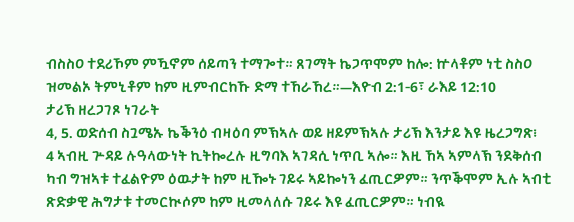ብስስዐ ተደሪኾም ምዃኖም ሰይጣን ተማጐተ። ጸገማት ኬጋጥሞም ከሎ: ኵላቶም ነቲ ስስዐ ዝመልኦ ትምኒቶም ከም ዚምብርከኹ ድማ ተኸራኸረ።—እዮብ 2:1-6፣ ራእይ 12:10
ታሪኽ ዘረጋገጾ ነገራት
4, 5. ወድሰብ ስጓሜኡ ኬቕንዕ ብዛዕባ ምኽኣሉ ወይ ዘይምኽኣሉ ታሪኽ እንታይ እዩ ዜረጋግጽ፧
4 ኣብዚ ጕዳይ ሉዓላውነት ኪትኰረሉ ዚግባእ ኣገዳሲ ነጥቢ ኣሎ። እዚ ኸኣ ኣምላኽ ንደቅሰብ ካብ ግዝኣቱ ተፈልዮም ዕዉታት ከም ዚዀኑ ገይሩ ኣይኰነን ፈጢርዎም። ንጥቕሞም ኢሉ ኣብቲ ጽድቃዊ ሕግታቱ ተመርኲሶም ከም ዚመላለሱ ገይሩ እዩ ፈጢርዎም። ነብዪ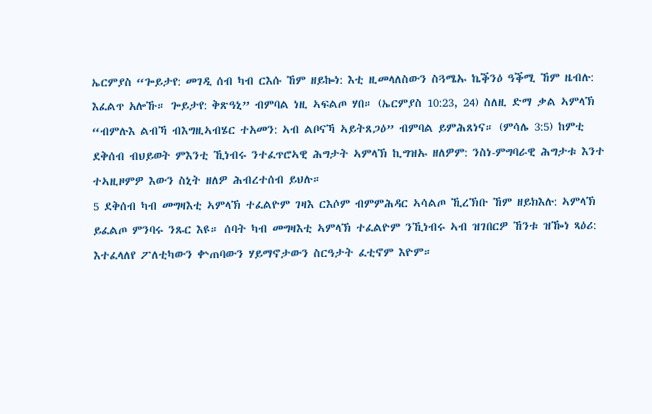ኤርምያስ “ጐይታየ: መገዲ ሰብ ካብ ርእሱ ኸም ዘይኰነ: እቲ ዚመላለስውን ስጓሜኡ ኬቕንዕ ዓቕሚ ኸም ዜብሉ: እፈልጥ አሎኹ። ጐይታየ: ቅጽዓኒ” ብምባል ነዚ ኣፍልጦ ሃበ። (ኤርምያስ 10:23, 24) ስለዚ ድማ ቃል ኣምላኽ “ብምሉእ ልብኻ ብእግዚኣብሄር ተአመን: ኣብ ልቦናኻ ኣይትጸጋዕ” ብምባል ይምሕጸነና። (ምሳሌ 3:5) ከምቲ ደቅሰብ ብህይወት ምእንቲ ኺነብሩ ንተፈጥሮኣዊ ሕግታት ኣምላኽ ኪግዝኡ ዘለዎም: ንስነ-ምግባራዊ ሕግታቱ እንተ ተኣዚዞምዎ እውን ስኒት ዘለዎ ሕብረተሰብ ይህሉ።
5 ደቅሰብ ካብ መግዛእቲ ኣምላኽ ተፈልዮም ገዛእ ርእሶም ብምምሕዳር ኣሳልጦ ኺረኽቡ ኸም ዘይክእሉ: ኣምላኽ ይፈልጦ ምንባሩ ንጹር እዩ። ሰባት ካብ መግዛእቲ ኣምላኽ ተፈልዮም ንኺነብሩ ኣብ ዝገበርዎ ኸንቱ ዝዀነ ጻዕሪ: እተፈላለየ ፖለቲካውን ቍጠባውን ሃይማኖታውን ስርዓታት ፈቲኖም እዮም።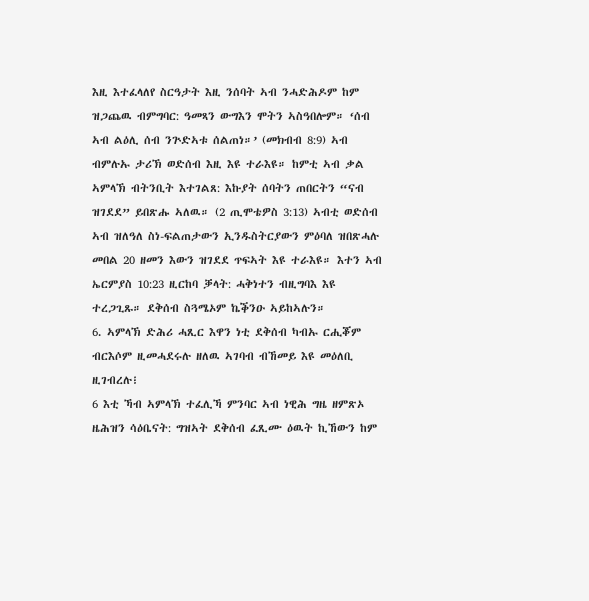እዚ እተፈላለየ ስርዓታት እዚ ንሰባት ኣብ ንሓድሕዶም ከም ዝጋጨዉ ብምግባር: ዓመጻን ውግእን ሞትን ኣስዓበሎም። ‘ሰብ ኣብ ልዕሊ ሰብ ንጕድኣቱ ሰልጠነ።’ (መክብብ 8:9) ኣብ ብምሉኡ ታሪኽ ወድሰብ እዚ እዩ ተራእዩ። ከምቲ ኣብ ቃል ኣምላኽ ብትንቢት እተገልጸ: እኩያት ሰባትን ጠበርትን “ናብ ዝገደደ” ይበጽሑ ኣለዉ። (2 ጢሞቴዎስ 3:13) ኣብቲ ወድሰብ ኣብ ዝለዓለ ስነ-ፍልጠታውን ኢንዱስትርያውን ምዕባለ ዝበጽሓሉ መበል 20 ዘመን እውን ዝገደደ ጥፍኣት እዩ ተራእዩ። እተን ኣብ ኤርምያስ 10:23 ዚርከባ ቓላት: ሓቅነተን ብዚግባእ እዩ ተረጋጊጹ። ደቅሰብ ስጓሜኦም ኬቕንዑ ኣይከኣሉን።
6. ኣምላኽ ድሕሪ ሓጺር እዋን ነቲ ደቅሰብ ካብኡ ርሒቖም ብርእሶም ዚመሓደሩሉ ዘለዉ ኣገባብ ብኸመይ እዩ መዕለቢ ዚገብረሉ፧
6 እቲ ኻብ ኣምላኽ ተፈሊኻ ምንባር ኣብ ነዊሕ ግዜ ዘምጽኦ ዜሕዝን ሳዕቤናት: ግዝኣት ደቅሰብ ፈጺሙ ዕዉት ኪኸውን ከም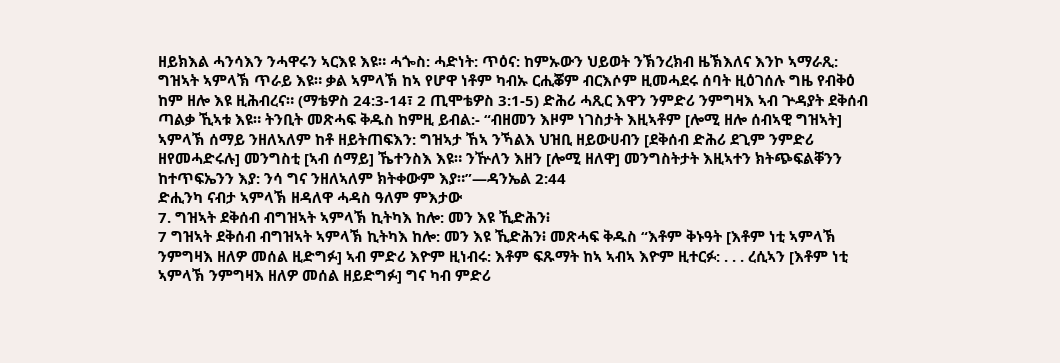ዘይክእል ሓንሳእን ንሓዋሩን ኣርእዩ እዩ። ሓጐስ: ሓድነት: ጥዕና: ከምኡውን ህይወት ንኽንረክብ ዜኽእለና እንኮ ኣማራጺ: ግዝኣት ኣምላኽ ጥራይ እዩ። ቃል ኣምላኽ ከኣ የሆዋ ነቶም ካብኡ ርሒቖም ብርእሶም ዚመሓደሩ ሰባት ዚዕገሰሉ ግዜ የብቅዕ ከም ዘሎ እዩ ዚሕብረና። (ማቴዎስ 24:3-14፣ 2 ጢሞቴዎስ 3:1-5) ድሕሪ ሓጺር እዋን ንምድሪ ንምግዛእ ኣብ ጕዳያት ደቅሰብ ጣልቃ ኺኣቱ እዩ። ትንቢት መጽሓፍ ቅዱስ ከምዚ ይብል:- “ብዘመን እዞም ነገስታት እዚኣቶም [ሎሚ ዘሎ ሰብኣዊ ግዝኣት] ኣምላኽ ሰማይ ንዘለኣለም ከቶ ዘይትጠፍእን: ግዝኣታ ኸኣ ንኻልእ ህዝቢ ዘይውሀብን [ደቅሰብ ድሕሪ ደጊም ንምድሪ ዘየመሓድሩሉ] መንግስቲ [ኣብ ሰማይ] ኼተንስእ እዩ። ንዅለን እዘን [ሎሚ ዘለዋ] መንግስትታት እዚኣተን ክትጭፍልቐንን ከተጥፍኤንን እያ: ንሳ ግና ንዘለኣለም ክትቀውም እያ።”—ዳንኤል 2:44
ድሒንካ ናብታ ኣምላኽ ዘዳለዋ ሓዳስ ዓለም ምእታው
7. ግዝኣት ደቅሰብ ብግዝኣት ኣምላኽ ኪትካእ ከሎ: መን እዩ ኺድሕን፧
7 ግዝኣት ደቅሰብ ብግዝኣት ኣምላኽ ኪትካእ ከሎ: መን እዩ ኺድሕን፧ መጽሓፍ ቅዱስ “እቶም ቅኑዓት [እቶም ነቲ ኣምላኽ ንምግዛእ ዘለዎ መሰል ዚድግፉ] ኣብ ምድሪ እዮም ዚነብሩ: እቶም ፍጹማት ከኣ ኣብኣ እዮም ዚተርፉ: . . . ረሲኣን [እቶም ነቲ ኣምላኽ ንምግዛእ ዘለዎ መሰል ዘይድግፉ] ግና ካብ ምድሪ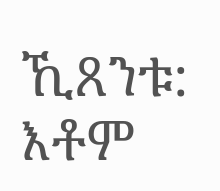ኺጸንቱ: እቶም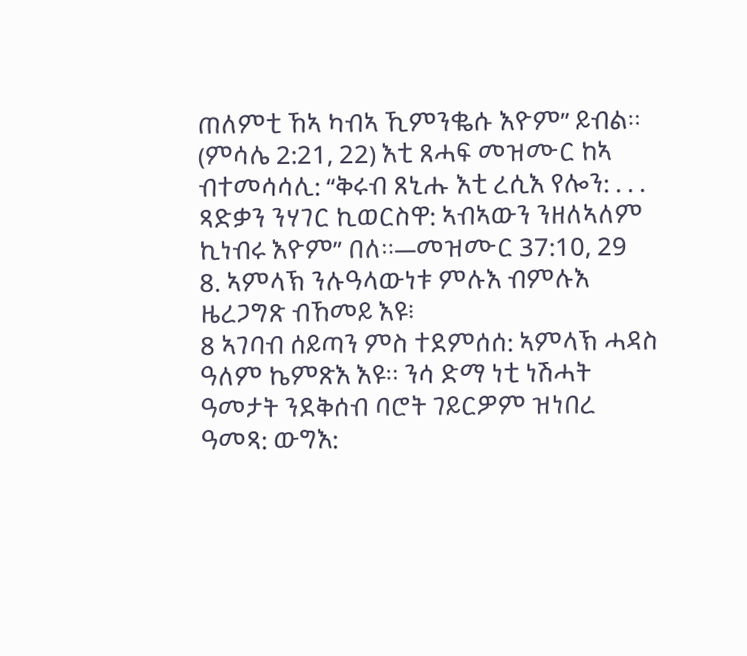ጠለምቲ ኸኣ ካብኣ ኺምንቈሱ እዮም” ይብል። (ምሳሌ 2:21, 22) እቲ ጸሓፍ መዝሙር ከኣ ብተመሳሳሊ: “ቅሩብ ጸኒሑ እቲ ረሲእ የሎን: . . . ጻድቃን ንሃገር ኪወርስዋ: ኣብኣውን ንዘለኣለም ኪነብሩ እዮም” በለ።—መዝሙር 37:10, 29
8. ኣምላኽ ንሉዓላውነቱ ምሉእ ብምሉእ ዜረጋግጽ ብኸመይ እዩ፧
8 ኣገባብ ሰይጣን ምስ ተደምሰሰ: ኣምላኽ ሓዳስ ዓለም ኬምጽእ እዩ። ንሳ ድማ ነቲ ነሽሓት ዓመታት ንደቅሰብ ባሮት ገይርዎም ዝነበረ ዓመጻ: ውግእ: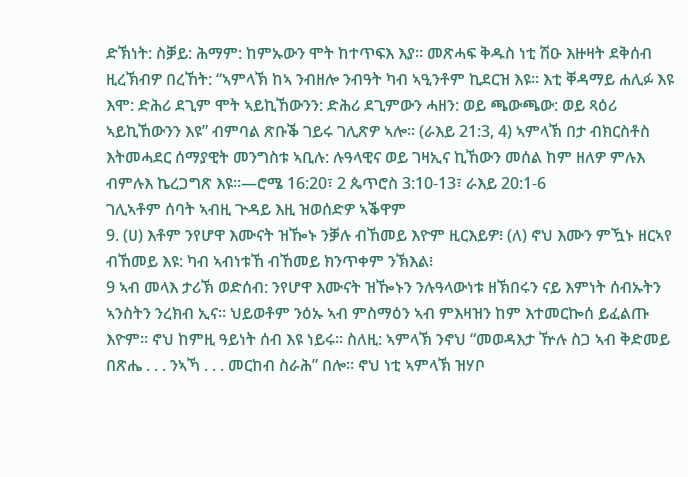ድኽነት: ስቓይ: ሕማም: ከምኡውን ሞት ከተጥፍእ እያ። መጽሓፍ ቅዱስ ነቲ ሽዑ እዙዛት ደቅሰብ ዚረኽብዎ በረኸት: “ኣምላኽ ከኣ ንብዘሎ ንብዓት ካብ ኣዒንቶም ኪደርዝ እዩ። እቲ ቐዳማይ ሐሊፉ እዩ እሞ: ድሕሪ ደጊም ሞት ኣይኪኸውንን: ድሕሪ ደጊምውን ሓዘን: ወይ ጫውጫው: ወይ ጻዕሪ ኣይኪኸውንን እዩ” ብምባል ጽቡቕ ገይሩ ገሊጽዎ ኣሎ። (ራእይ 21:3, 4) ኣምላኽ በታ ብክርስቶስ እትመሓደር ሰማያዊት መንግስቱ ኣቢሉ: ሉዓላዊና ወይ ገዛኢና ኪኸውን መሰል ከም ዘለዎ ምሉእ ብምሉእ ኬረጋግጽ እዩ።—ሮሜ 16:20፣ 2 ጴጥሮስ 3:10-13፣ ራእይ 20:1-6
ገሊኣቶም ሰባት ኣብዚ ጕዳይ እዚ ዝወሰድዎ ኣቕዋም
9. (ሀ) እቶም ንየሆዋ እሙናት ዝዀኑ ንቓሉ ብኸመይ እዮም ዚርእይዎ፧ (ለ) ኖህ እሙን ምዃኑ ዘርኣየ ብኸመይ እዩ: ካብ ኣብነቱኸ ብኸመይ ክንጥቀም ንኽእል፧
9 ኣብ መላእ ታሪኽ ወድሰብ: ንየሆዋ እሙናት ዝዀኑን ንሉዓላውነቱ ዘኽበሩን ናይ እምነት ሰብኡትን ኣንስትን ንረክብ ኢና። ህይወቶም ንዕኡ ኣብ ምስማዕን ኣብ ምእዛዝን ከም እተመርኰሰ ይፈልጡ እዮም። ኖህ ከምዚ ዓይነት ሰብ እዩ ነይሩ። ስለዚ: ኣምላኽ ንኖህ “መወዳእታ ዅሉ ስጋ ኣብ ቅድመይ በጽሔ . . . ንኣኻ . . . መርከብ ስራሕ” በሎ። ኖህ ነቲ ኣምላኽ ዝሃቦ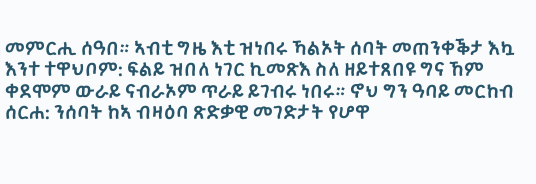መምርሒ ሰዓበ። ኣብቲ ግዜ እቲ ዝነበሩ ኻልኦት ሰባት መጠንቀቕታ እኳ እንተ ተዋህቦም: ፍልይ ዝበለ ነገር ኪመጽእ ስለ ዘይተጸበዩ ግና ኸም ቀደሞም ውራይ ናብራኦም ጥራይ ይገብሩ ነበሩ። ኖህ ግን ዓባይ መርከብ ሰርሐ: ንሰባት ከኣ ብዛዕባ ጽድቃዊ መገድታት የሆዋ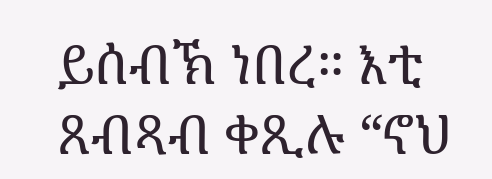ይሰብኽ ነበረ። እቲ ጸብጻብ ቀጺሉ “ኖህ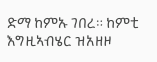ድማ ከምኡ ገበረ። ከምቲ እግዚኣብሄር ዝአዘዞ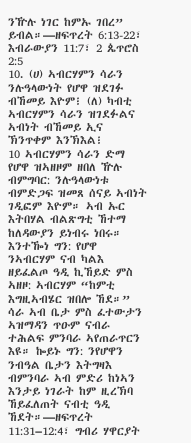ንዅሉ ነገር ከምኡ ገበረ” ይብል።—ዘፍጥረት 6:13-22፣ እብራውያን 11:7፣ 2 ጴጥሮስ 2:5
10. (ሀ) ኣብርሃምን ሳራን ንሉዓላውነት የሆዋ ዝደገፉ ብኸመይ እዮም፧ (ለ) ካብቲ ኣብርሃምን ሳራን ዝገደፉልና ኣብነት ብኸመይ ኢና ኽንጥቀም እንኽእል፧
10 ኣብርሃምን ሳራን ድማ የሆዋ ዝኣዘዞም ዘበለ ዅሉ ብምግባር: ንሉዓላውነቱ ብምድጋፍ ዝመጸ ሰናይ ኣብነት ገዲፎም እዮም። ኣብ ኡር እትበሃል ብልጽግቲ ኸተማ ከለዳውያን ይነብሩ ነበሩ። እንተዀነ ግን: የሆዋ ንኣብርሃም ናብ ካልእ ዘይፈልጦ ዓዲ ኪኸይድ ምስ ኣዘዞ: ኣብርሃም “ከምቲ እግዚኣብሄር ዝበሎ ኸደ።” ሳራ ኣብ ቤታ ምስ ፈተውታን ኣዝማዳን ጥዑም ናብራ ተሕልፍ ምንባራ ኣየጠራጥርን እዩ። ኰይኑ ግን: ንየሆዋን ንብዓል ቤታን እትግዛእ ብምንባራ ኣብ ምድሪ ከነኣን እንታይ ነገራት ከም ዚረኽባ ኸይፈለጠት ናብቲ ዓዲ ኸደት።—ዘፍጥረት 11:31–12:4፣ ግብሪ ሃዋርያት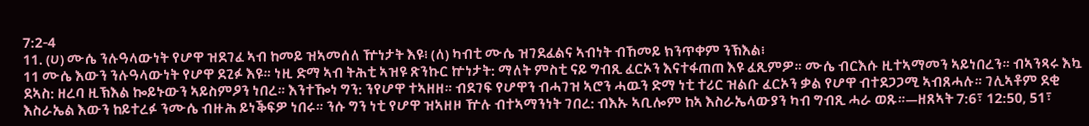7:2-4
11. (ሀ) ሙሴ ንሉዓላውነት የሆዋ ዝደገፈ ኣብ ከመይ ዝኣመሰለ ዅነታት እዩ፧ (ለ) ካብቲ ሙሴ ዝገደፈልና ኣብነት ብኸመይ ክንጥቀም ንኽእል፧
11 ሙሴ እውን ንሉዓላውነት የሆዋ ደጊፉ እዩ። ነዚ ድማ ኣብ ትሕቲ ኣዝዩ ጽንኩር ኵነታት: ማለት ምስቲ ናይ ግብጺ ፈርኦን እናተፋጠጠ እዩ ፈጺምዎ። ሙሴ ብርእሱ ዚተኣማመን ኣይነበረን። ብኣንጻሩ እኳ ደኣስ: ዘረባ ዚኽእል ኰይኑውን ኣይስምዖን ነበረ። እንተዀነ ግን: ንየሆዋ ተኣዘዘ። ብደገፍ የሆዋን ብሓገዝ ኣሮን ሓዉን ድማ ነቲ ተሪር ዝልቡ ፈርኦን ቃል የሆዋ ብተደጋጋሚ ኣብጸሓሉ። ገሊኣቶም ደቂ እስራኤል እውን ከይተረፉ ንሙሴ ብዙሕ ይነቕፍዎ ነበሩ። ንሱ ግን ነቲ የሆዋ ዝኣዘዞ ዅሉ ብተኣማንነት ገበረ: ብእኡ ኣቢሎም ከኣ እስራኤላውያን ካብ ግብጺ ሓራ ወጹ።—ዘጸኣት 7:6፣ 12:50, 51፣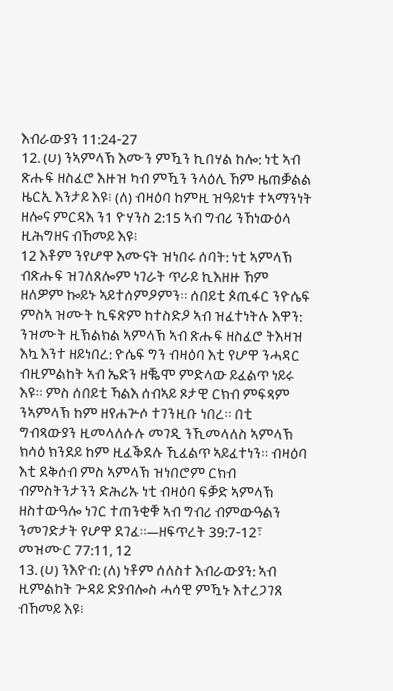እብራውያን 11:24-27
12. (ሀ) ንኣምላኽ እሙን ምዃን ኪበሃል ከሎ: ነቲ ኣብ ጽሑፍ ዘስፈሮ እዙዝ ካብ ምዃን ንላዕሊ ኸም ዜጠቓልል ዜርኢ እንታይ እዩ፧ (ለ) ብዛዕባ ከምዚ ዝዓይነቱ ተኣማንነት ዘሎና ምርዳእ ን1 ዮሃንስ 2:15 ኣብ ግብሪ ንኸነውዕላ ዚሕግዘና ብኸመይ እዩ፧
12 እቶም ንየሆዋ እሙናት ዝነበሩ ሰባት: ነቲ ኣምላኽ ብጽሑፍ ዝገለጸሎም ነገራት ጥራይ ኪእዘዙ ኸም ዘለዎም ኰይኑ ኣይተሰምዖምን። ሰበይቲ ጶጢፋር ንዮሴፍ ምስኣ ዝሙት ኪፍጽም ከተስድዖ ኣብ ዝፈተነትሉ እዋን: ንዝሙት ዚኽልክል ኣምላኽ ኣብ ጽሑፍ ዘስፈሮ ትእዛዝ እኳ እንተ ዘይነበረ: ዮሴፍ ግን ብዛዕባ እቲ የሆዋ ንሓዳር ብዚምልከት ኣብ ኤድን ዘቘሞ ምድላው ይፈልጥ ነይሩ እዩ። ምስ ሰበይቲ ኻልእ ሰብኣይ ጾታዊ ርክብ ምፍጻም ንኣምላኽ ከም ዘየሐጕሶ ተገንዚቡ ነበረ። በቲ ግብጻውያን ዚመላለሱሉ መገዲ ንኺመላለስ ኣምላኽ ክሳዕ ክንደይ ከም ዚፈቕደሉ ኺፈልጥ ኣይፈተነን። ብዛዕባ እቲ ደቅሰብ ምስ ኣምላኽ ዝነበሮም ርክብ ብምስትንታንን ድሕሪኡ ነቲ ብዛዕባ ፍቓድ ኣምላኽ ዘስተውዓሎ ነገር ተጠንቂቑ ኣብ ግብሪ ብምውዓልን ንመገድታት የሆዋ ደገፈ።—ዘፍጥረት 39:7-12፣ መዝሙር 77:11, 12
13. (ሀ) ንእዮብ: (ለ) ነቶም ሰለስተ እብራውያን: ኣብ ዚምልከት ጕዳይ ድያብሎስ ሓሳዊ ምዃኑ እተረጋገጸ ብኸመይ እዩ፧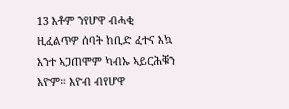13 እቶም ንየሆዋ ብሓቂ ዚፈልጥዎ ሰባት ከቢድ ፈተና እኳ እንተ ኣጋጠሞም ካብኡ ኣይርሕቑን እዮም። እዮብ ብየሆዋ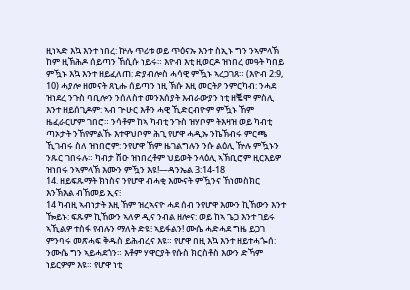ዚነኣድ እኳ እንተ ነበረ: ኵሉ ጥሪቱ ወይ ጥዕናኡ እንተ ስኢኑ ግን ንኣምላኽ ከም ዚኽሕዶ ሰይጣን ኸሲሱ ነይሩ። እዮብ እቲ ዚወርዶ ዝነበረ መዓት ካበይ ምዃኑ እኳ እንተ ዘይፈለጠ: ድያብሎስ ሓሳዊ ምዃኑ ኣረጋገጸ። (እዮብ 2:9, 10) ሓያሎ ዘመናት ጸኒሑ ሰይጣን ነዚ ኽሱ እዚ መርትዖ ንምርካብ: ንሓደ ዝነደረ ንጉስ ባቢሎን ንሰለስተ መንእሰያት እብራውያን ነቲ ዘቘሞ ምስሊ እንተ ዘይሰጊዶም: ኣብ ጕሁር እቶን ሓዊ ኺድርብዮም ምዃኑ ኸም ዜፈራርሆም ገበሮ። ንሳቶም ከኣ ካብቲ ንጉስ ዝሃቦም ትእዛዝ ወይ ካብቲ ጣኦታት ንኸየምልኹ እተዋህቦም ሕጊ የሆዋ ሓዲኡ ንኬኽብሩ ምርጫ ኺገብሩ ስለ ዝነበሮም: ንየሆዋ ኸም ዜገልግሉን ንሱ ልዕሊ ዅሉ ምዃኑን ንጹር ገበሩሉ። ካብታ ሽዑ ዝነበረቶም ህይወት ንላዕሊ ኣኽቢሮም ዚርእይዎ ዝነበሩ ንኣምላኽ እሙን ምዃን እዩ!—ዳንኤል 3:14-18
14. ዘይፍጹማት ክነስና ንየሆዋ ብሓቂ እሙናት ምዃንና ኸነመስክር እንኽእል ብኸመይ ኢና፧
14 ካብዚ ኣብነታት እዚ ኸም ዝረኣናዮ ሓደ ሰብ ንየሆዋ እሙን ኪኸውን እንተ ዀይኑ: ፍጹም ኪኸውን ኣለዎ ዲና ንብል ዘሎና: ወይ ከኣ ጌጋ እንተ ገይሩ ኣኺልዎ ተስፋ የብሉን ማለት ድዩ፧ ኣይፋልን! ሙሴ ሓድሓደ ግዜ ይጋገ ምንባሩ መጽሓፍ ቅዱስ ይሕብረና እዩ። የሆዋ በዚ እኳ እንተ ዘይተሓጐሰ: ንሙሴ ግን ኣይሓደጎን። እቶም ሃዋርያት የሱስ ክርስቶስ እውን ድኻም ነይርዎም እዩ። የሆዋ ነቲ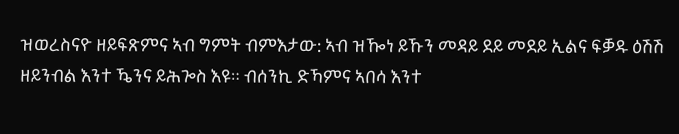ዝወረስናዮ ዘይፍጽምና ኣብ ግምት ብምእታው: ኣብ ዝዀነ ይኹን መዳይ ደይ መደይ ኢልና ፍቓዱ ዕሽሽ ዘይንብል እንተ ዄንና ይሕጐስ እዩ። ብሰንኪ ድኻምና ኣበሳ እንተ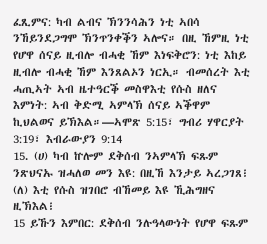ፈጺምና: ካብ ልብና ኽንንሳሕን ነቲ ኣበሳ ንኸይንደጋግሞ ኽንጥንቀቕን ኣሎና። በዚ ኸምዚ ነቲ የሆዋ ሰናይ ዚብሎ ብሓቂ ኸም እነፍቅሮን: ነቲ እከይ ዚብሎ ብሓቂ ኸም እንጸልኦን ነርኢ። ብመሰረት እቲ ሓጢኣት ኣብ ዜተዓርቕ መስዋእቲ የሱስ ዘለና እምነት: ኣብ ቅድሚ ኣምላኽ ሰናይ ኣቕዋም ኪህልወና ይኽእል።—ኣሞጽ 5:15፣ ግብሪ ሃዋርያት 3:19፣ እብራውያን 9:14
15. (ሀ) ካብ ኵሎም ደቅሰብ ንኣምላኽ ፍጹም ንጽህናኡ ዝሓለወ መን እዩ: በዚኸ እንታይ ኣረጋገጸ፧ (ለ) እቲ የሱስ ዝገበሮ ብኸመይ እዩ ኺሕግዘና ዚኽእል፧
15 ይኹን እምበር: ደቅሰብ ንሉዓላውነት የሆዋ ፍጹም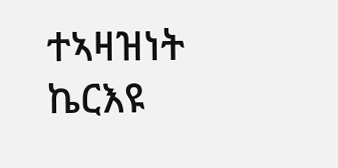ተኣዛዝነት ኬርእዩ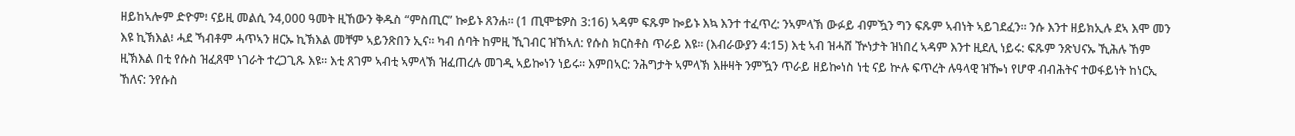ዘይከኣሎም ድዮም፧ ናይዚ መልሲ ን4,000 ዓመት ዚኸውን ቅዱስ “ምስጢር” ኰይኑ ጸንሐ። (1 ጢሞቴዎስ 3:16) ኣዳም ፍጹም ኰይኑ እኳ እንተ ተፈጥረ: ንኣምላኽ ውፉይ ብምዃን ግን ፍጹም ኣብነት ኣይገደፈን። ንሱ እንተ ዘይክኢሉ ደኣ እሞ መን እዩ ኪኽእል፧ ሓደ ኻብቶም ሓጥኣን ዘርኡ ኪኽእል መቸም ኣይንጽበን ኢና። ካብ ሰባት ከምዚ ኺገብር ዝኸኣለ: የሱስ ክርስቶስ ጥራይ እዩ። (እብራውያን 4:15) እቲ ኣብ ዝሓሸ ዅነታት ዝነበረ ኣዳም እንተ ዚደሊ ነይሩ: ፍጹም ንጽህናኡ ኺሕሉ ኸም ዚኽእል በቲ የሱስ ዝፈጸሞ ነገራት ተረጋጊጹ እዩ። እቲ ጸገም ኣብቲ ኣምላኽ ዝፈጠረሉ መገዲ ኣይኰነን ነይሩ። እምበኣር: ንሕግታት ኣምላኽ እዙዛት ንምዃን ጥራይ ዘይኰነስ ነቲ ናይ ኵሉ ፍጥረት ሉዓላዊ ዝዀነ የሆዋ ብብሕትና ተወፋይነት ከነርኢ ኸለና: ንየሱስ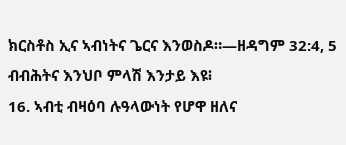ክርስቶስ ኢና ኣብነትና ጌርና እንወስዶ።—ዘዳግም 32:4, 5
ብብሕትና እንህቦ ምላሽ እንታይ እዩ፧
16. ኣብቲ ብዛዕባ ሉዓላውነት የሆዋ ዘለና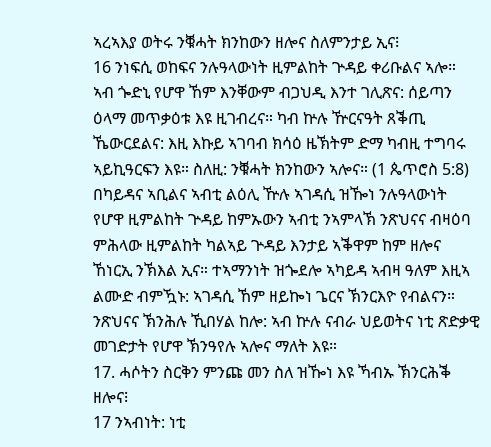ኣረኣእያ ወትሩ ንቑሓት ክንከውን ዘሎና ስለምንታይ ኢና፧
16 ንነፍሲ ወከፍና ንሉዓላውነት ዚምልከት ጕዳይ ቀሪቡልና ኣሎ። ኣብ ጐድኒ የሆዋ ኸም እንቐውም ብጋህዲ እንተ ገሊጽና: ሰይጣን ዕላማ መጥቃዕቱ እዩ ዚገብረና። ካብ ኵሉ ዅርናዓት ጸቕጢ ኼውርደልና: እዚ እኩይ ኣገባብ ክሳዕ ዜኽትም ድማ ካብዚ ተግባሩ ኣይኪዓርፍን እዩ። ስለዚ: ንቑሓት ክንከውን ኣሎና። (1 ጴጥሮስ 5:8) በካይዳና ኣቢልና ኣብቲ ልዕሊ ዅሉ ኣገዳሲ ዝዀነ ንሉዓላውነት የሆዋ ዚምልከት ጕዳይ ከምኡውን ኣብቲ ንኣምላኽ ንጽህናና ብዛዕባ ምሕላው ዚምልከት ካልኣይ ጕዳይ እንታይ ኣቕዋም ከም ዘሎና ኸነርኢ ንኽእል ኢና። ተኣማንነት ዝጐደሎ ኣካይዳ ኣብዛ ዓለም እዚኣ ልሙድ ብምዃኑ: ኣገዳሲ ኸም ዘይኰነ ጌርና ኽንርእዮ የብልናን። ንጽህናና ኽንሕሉ ኺበሃል ከሎ: ኣብ ኵሉ ናብራ ህይወትና ነቲ ጽድቃዊ መገድታት የሆዋ ኽንዓየሉ ኣሎና ማለት እዩ።
17. ሓሶትን ስርቅን ምንጩ መን ስለ ዝዀነ እዩ ኻብኡ ኽንርሕቕ ዘሎና፧
17 ንኣብነት: ነቲ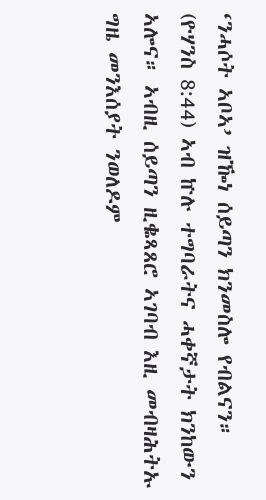‘ንሓሶት ኣቦኣ’ ዝዀነ ሰይጣን ክንመስሎ የብልናን። (ዮሃንስ 8:44) ኣብ ኵሉ ተግባራትና ሓቀኛታት ክንከውን ኣሎና። ኣብዚ ሰይጣን ዚቈጻጸሮ ኣገባብ እዚ መብዛሕትኡ ግዜ መንእሰያት ንወለዶም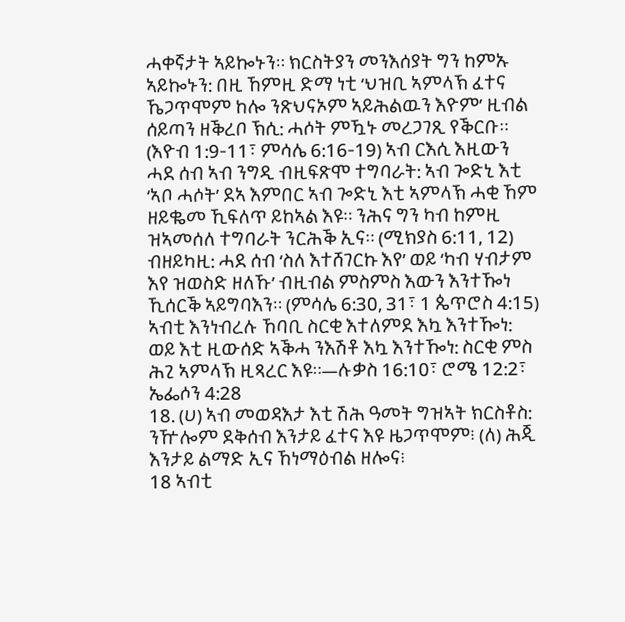ሓቀኛታት ኣይኰኑን። ክርስትያን መንእሰያት ግን ከምኡ ኣይኰኑን: በዚ ኸምዚ ድማ ነቲ ‘ህዝቢ ኣምላኽ ፈተና ኼጋጥሞም ከሎ ንጽህናኦም ኣይሕልዉን እዮም’ ዚብል ሰይጣን ዘቕረቦ ኽሲ: ሓሶት ምዃኑ መረጋገጺ የቕርቡ። (እዮብ 1:9-11፣ ምሳሌ 6:16-19) ኣብ ርእሲ እዚውን ሓደ ሰብ ኣብ ንግዲ ብዚፍጽሞ ተግባራት: ኣብ ጐድኒ እቲ ‘ኣቦ ሓሶት’ ደኣ እምበር ኣብ ጐድኒ እቲ ኣምላኽ ሓቂ ኸም ዘይቈመ ኺፍለጥ ይከኣል እዩ። ንሕና ግን ካብ ከምዚ ዝኣመሰለ ተግባራት ንርሕቕ ኢና። (ሚክያስ 6:11, 12) ብዘይካዚ: ሓደ ሰብ ‘ስለ እተሸገርኩ እየ’ ወይ ‘ካብ ሃብታም እየ ዝወስድ ዘለኹ’ ብዚብል ምስምስ እውን እንተዀነ ኺሰርቕ ኣይግባእን። (ምሳሌ 6:30, 31፣ 1 ጴጥሮስ 4:15) ኣብቲ እንነብረሉ ኸባቢ ስርቂ እተለምደ እኳ እንተዀነ: ወይ እቲ ዚውሰድ ኣቕሓ ንእሽቶ እኳ እንተዀነ: ስርቂ ምስ ሕጊ ኣምላኽ ዚጻረር እዩ።—ሉቃስ 16:10፣ ሮሜ 12:2፣ ኤፌሶን 4:28
18. (ሀ) ኣብ መወዳእታ እቲ ሽሕ ዓመት ግዝኣት ክርስቶስ: ንዅሎም ደቅሰብ እንታይ ፈተና እዩ ዜጋጥሞም፧ (ለ) ሕጂ እንታይ ልማድ ኢና ኸነማዕብል ዘሎና፧
18 ኣብቲ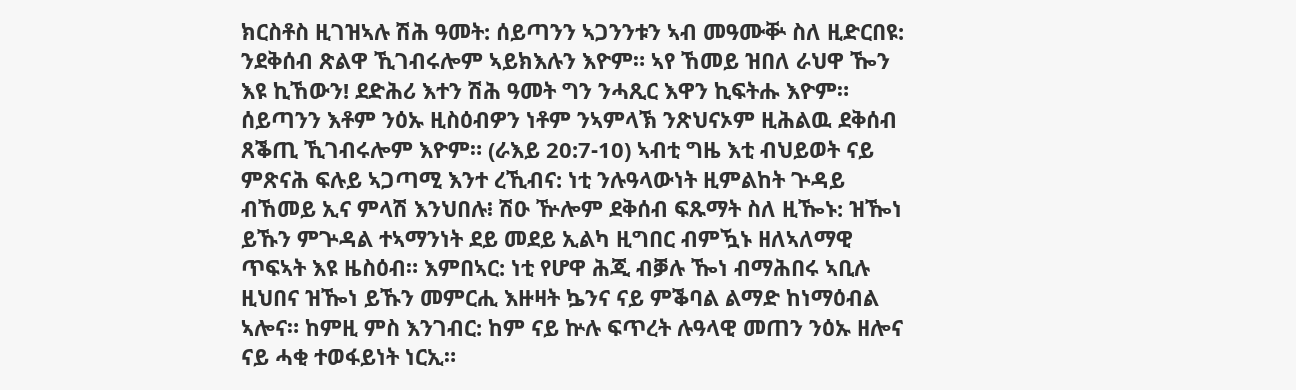ክርስቶስ ዚገዝኣሉ ሽሕ ዓመት: ሰይጣንን ኣጋንንቱን ኣብ መዓሙቝ ስለ ዚድርበዩ: ንደቅሰብ ጽልዋ ኺገብሩሎም ኣይክእሉን እዮም። ኣየ ኸመይ ዝበለ ራህዋ ዀን እዩ ኪኸውን! ደድሕሪ እተን ሽሕ ዓመት ግን ንሓጺር እዋን ኪፍትሑ እዮም። ሰይጣንን እቶም ንዕኡ ዚስዕብዎን ነቶም ንኣምላኽ ንጽህናኦም ዚሕልዉ ደቅሰብ ጸቕጢ ኺገብሩሎም እዮም። (ራእይ 20:7-10) ኣብቲ ግዜ እቲ ብህይወት ናይ ምጽናሕ ፍሉይ ኣጋጣሚ እንተ ረኺብና: ነቲ ንሉዓላውነት ዚምልከት ጕዳይ ብኸመይ ኢና ምላሽ እንህበሉ፧ ሽዑ ዅሎም ደቅሰብ ፍጹማት ስለ ዚዀኑ: ዝዀነ ይኹን ምጕዳል ተኣማንነት ደይ መደይ ኢልካ ዚግበር ብምዃኑ ዘለኣለማዊ ጥፍኣት እዩ ዜስዕብ። እምበኣር: ነቲ የሆዋ ሕጂ ብቓሉ ዀነ ብማሕበሩ ኣቢሉ ዚህበና ዝዀነ ይኹን መምርሒ እዙዛት ኴንና ናይ ምቕባል ልማድ ከነማዕብል ኣሎና። ከምዚ ምስ እንገብር: ከም ናይ ኵሉ ፍጥረት ሉዓላዊ መጠን ንዕኡ ዘሎና ናይ ሓቂ ተወፋይነት ነርኢ።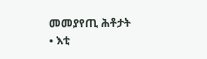መመያየጢ ሕቶታት
• እቲ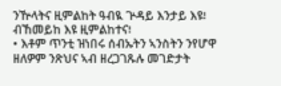ንዅላትና ዚምልከት ዓብዪ ጕዳይ እንታይ እዩ፧ ብኸመይከ እዩ ዚምልከተና፧
• እቶም ጥንቲ ዝነበሩ ሰብኡትን ኣንስትን ንየሆዋ ዘለዎም ንጽህና ኣብ ዘረጋገጹሉ መገድታት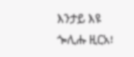እንታይ እዩ ጐሊሑ ዚርአ፧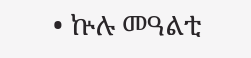• ኵሉ መዓልቲ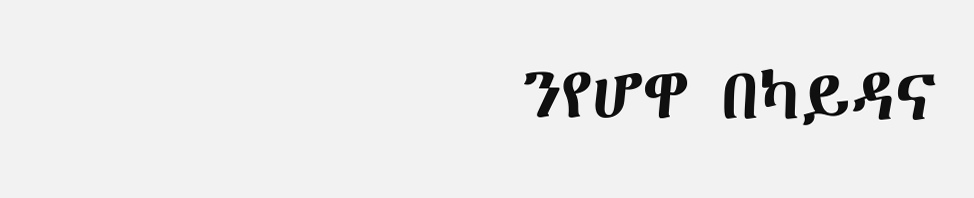ንየሆዋ በካይዳና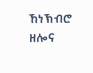ኸነኽብሮ ዘሎና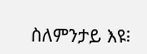ስለምንታይ እዩ፧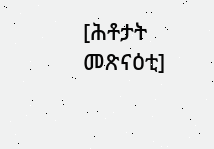[ሕቶታት መጽናዕቲ]